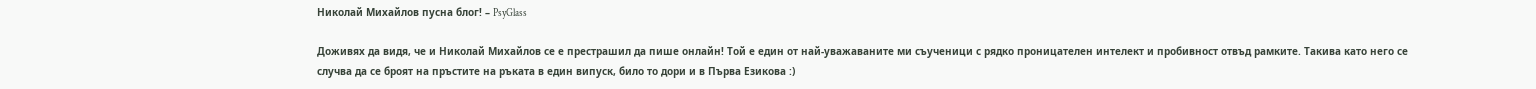Николай Михайлов пусна блог! – PsyGlass

Доживях да видя, че и Николай Михайлов се е престрашил да пише онлайн! Той е един от най-уважаваните ми съученици с рядко проницателен интелект и пробивност отвъд рамките. Такива като него се случва да се броят на пръстите на ръката в един випуск, било то дори и в Първа Езикова :)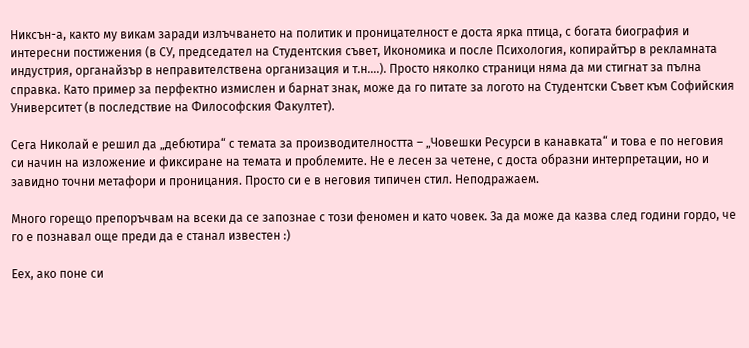Никсън-а, както му викам заради излъчването на политик и проницателност е доста ярка птица, с богата биография и интересни постижения (в СУ, председател на Студентския съвет, Икономика и после Психология, копирайтър в рекламната индустрия, органайзър в неправителствена организация и т.н….). Просто няколко страници няма да ми стигнат за пълна справка. Като пример за перфектно измислен и барнат знак, може да го питате за логото на Студентски Съвет към Софийския Университет (в последствие на Философския Факултет).

Сега Николай е решил да „дебютира“ с темата за производителността – „Човешки Ресурси в канавката“ и това е по неговия си начин на изложение и фиксиране на темата и проблемите. Не е лесен за четене, с доста образни интерпретации, но и завидно точни метафори и проницания. Просто си е в неговия типичен стил. Неподражаем.

Много горещо препоръчвам на всеки да се запознае с този феномен и като човек. За да може да казва след години гордо, че го е познавал още преди да е станал известен :)

Еех, ако поне си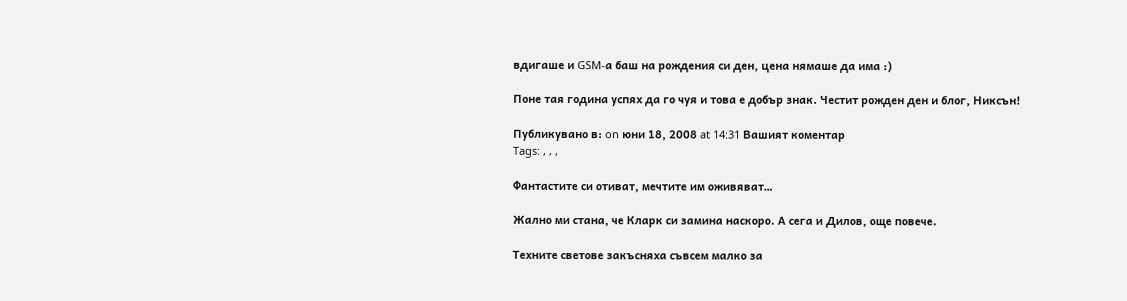вдигаше и GSM-а баш на рождения си ден, цена нямаше да има :)

Поне тая година успях да го чуя и това е добър знак. Честит рожден ден и блог, Никсън!

Публикувано в: on юни 18, 2008 at 14:31 Вашият коментар
Tags: , , ,

Фантастите си отиват, мечтите им оживяват…

Жално ми стана, че Кларк си замина наскоро. А сега и Дилов, още повече.

Техните светове закъсняха съвсем малко за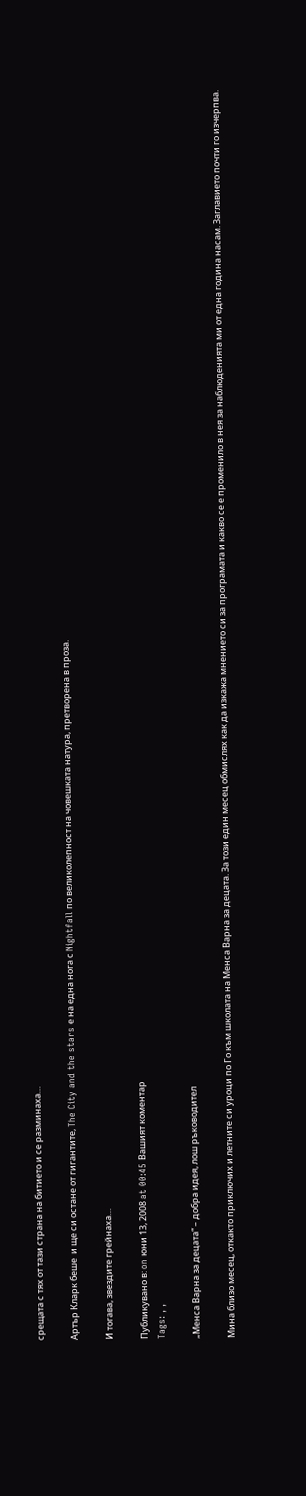срещата с тях от тази страна на битието и се разминаха…

Артър Кларк беше  и ще си остане от гигантите, The City and the stars е на една нога с Nightfall по великолепност на човешката натура, претворена в проза.

И тогава, звездите грейнаха…

Публикувано в: on юни 13, 2008 at 00:45 Вашият коментар
Tags: , ,

„Менса Варна за децата“ – добра идея, лош ръководител

Мина близо месец, откакто приключих и летните си уроци по Го към школата на Менса Варна за децата. За този един месец обмислях как да изкажа мнението си за програмата и какво се е променило в нея за наблюденията ми от една година насам. Заглавието почти го изчерпва.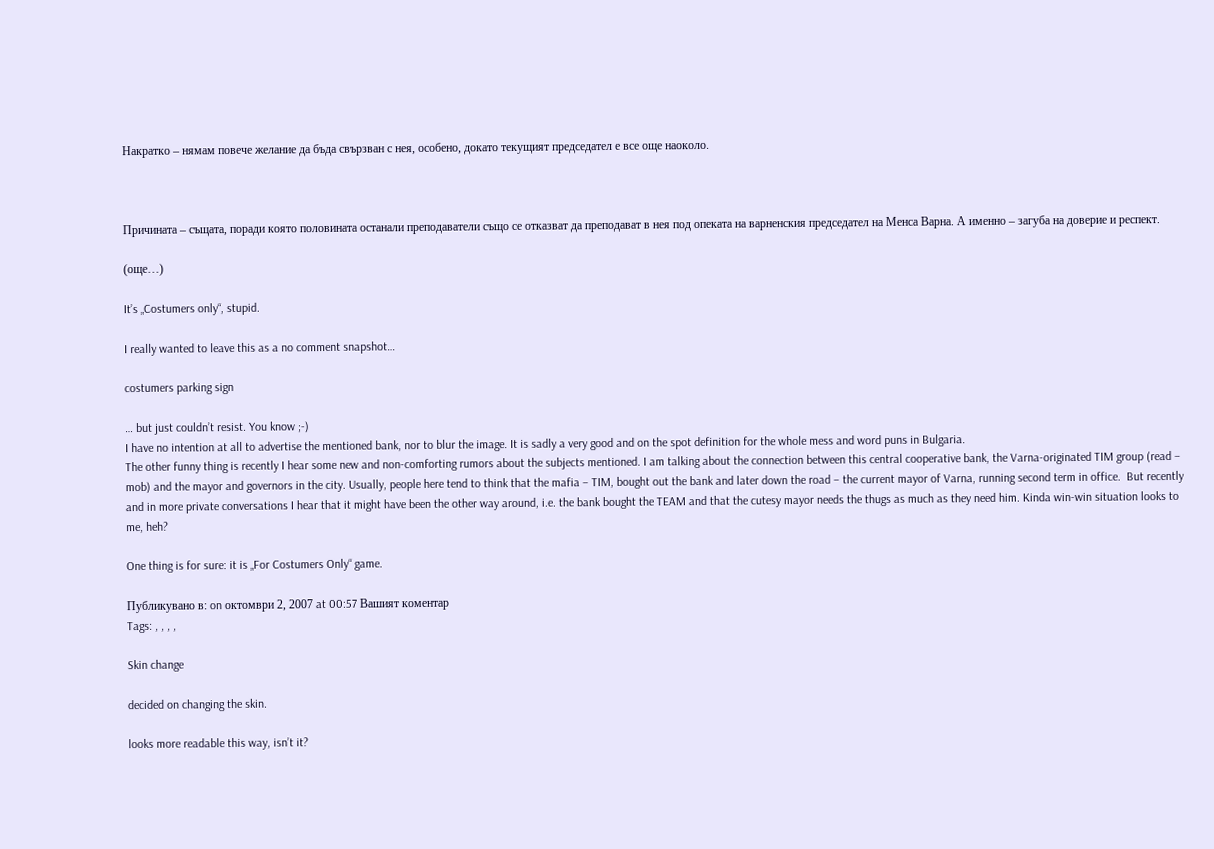Накратко – нямам повече желание да бъда свързван с нея, особено, докато текущият председател е все още наоколо.



Причината – същата, поради която половината останали преподаватели също се отказват да преподават в нея под опеката на варненския председател на Менса Варна. А именно – загуба на доверие и респект.

(още…)

It’s „Costumers only“, stupid.

I really wanted to leave this as a no comment snapshot…

costumers parking sign

… but just couldn’t resist. You know ;-)
I have no intention at all to advertise the mentioned bank, nor to blur the image. It is sadly a very good and on the spot definition for the whole mess and word puns in Bulgaria.
The other funny thing is recently I hear some new and non-comforting rumors about the subjects mentioned. I am talking about the connection between this central cooperative bank, the Varna-originated TIM group (read – mob) and the mayor and governors in the city. Usually, people here tend to think that the mafia – TIM, bought out the bank and later down the road – the current mayor of Varna, running second term in office.  But recently and in more private conversations I hear that it might have been the other way around, i.e. the bank bought the TEAM and that the cutesy mayor needs the thugs as much as they need him. Kinda win-win situation looks to me, heh?

One thing is for sure: it is „For Costumers Only“ game.

Публикувано в: on октомври 2, 2007 at 00:57 Вашият коментар
Tags: , , , ,

Skin change

decided on changing the skin.

looks more readable this way, isn’t it?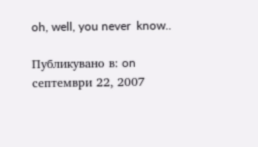oh, well, you never  know..

Публикувано в: on септември 22, 2007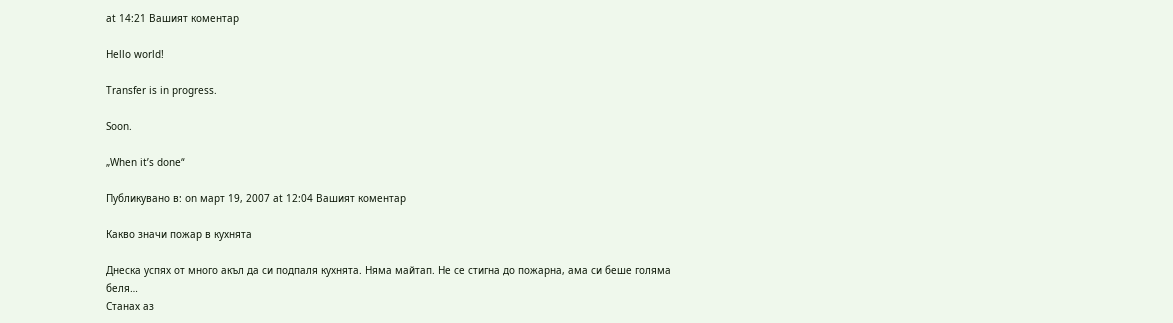at 14:21 Вашият коментар

Hello world!

Transfer is in progress.

Soon.

„When it’s done“

Публикувано в: on март 19, 2007 at 12:04 Вашият коментар

Какво значи пожар в кухнята

Днеска успях от много акъл да си подпаля кухнята. Няма майтап. Не се стигна до пожарна, ама си беше голяма беля…
Станах аз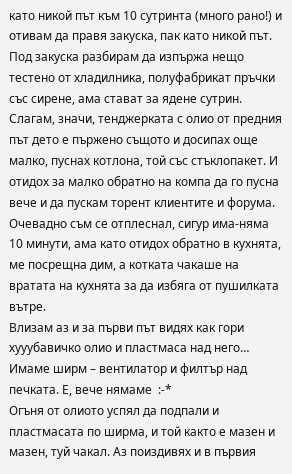като никой път към 10 сутринта (много рано!) и отивам да правя закуска, пак като никой път. Под закуска разбирам да изпържа нещо тестено от хладилника, полуфабрикат пръчки със сирене, ама стават за ядене сутрин.
Слагам, значи, тенджерката с олио от предния път дето е пържено същото и досипах още малко, пуснах котлона, той със стъклопакет. И отидох за малко обратно на компа да го пусна вече и да пускам торент клиентите и форума.
Очевадно съм се отплеснал, сигур има-няма 10 минути, ама като отидох обратно в кухнята, ме посрещна дим, а котката чакаше на вратата на кухнята за да избяга от пушилката вътре.
Влизам аз и за първи път видях как гори хууубавичко олио и пластмаса над него…
Имаме ширм – вентилатор и филтър над печката. Е, вече нямаме  :-*
Огъня от олиото успял да подпали и пластмасата по ширма, и той както е мазен и мазен, туй чакал. Аз поиздивях и в първия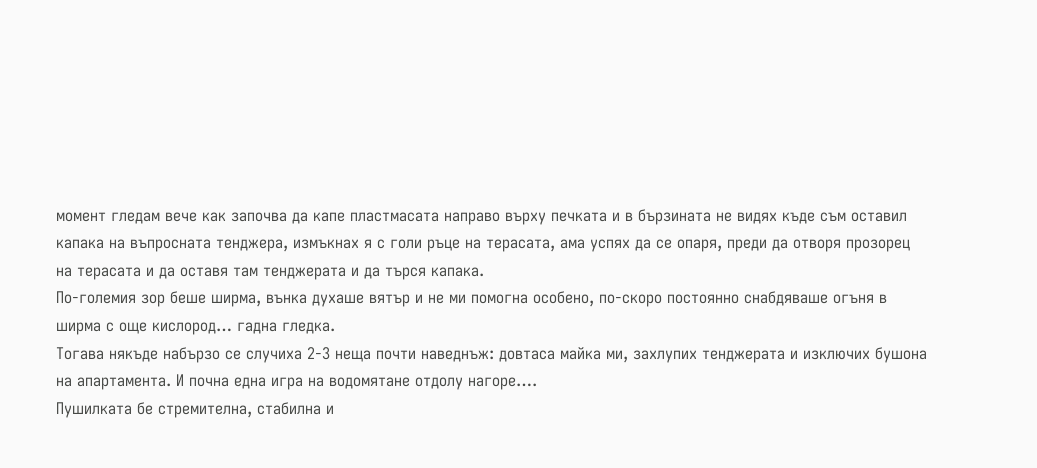момент гледам вече как започва да капе пластмасата направо върху печката и в бързината не видях къде съм оставил капака на въпросната тенджера, измъкнах я с голи ръце на терасата, ама успях да се опаря, преди да отворя прозорец на терасата и да оставя там тенджерата и да търся капака.
По-големия зор беше ширма, вънка духаше вятър и не ми помогна особено, по-скоро постоянно снабдяваше огъня в ширма с още кислород… гадна гледка.
Тогава някъде набързо се случиха 2-3 неща почти наведнъж: довтаса майка ми, захлупих тенджерата и изключих бушона на апартамента. И почна една игра на водомятане отдолу нагоре….
Пушилката бе стремителна, стабилна и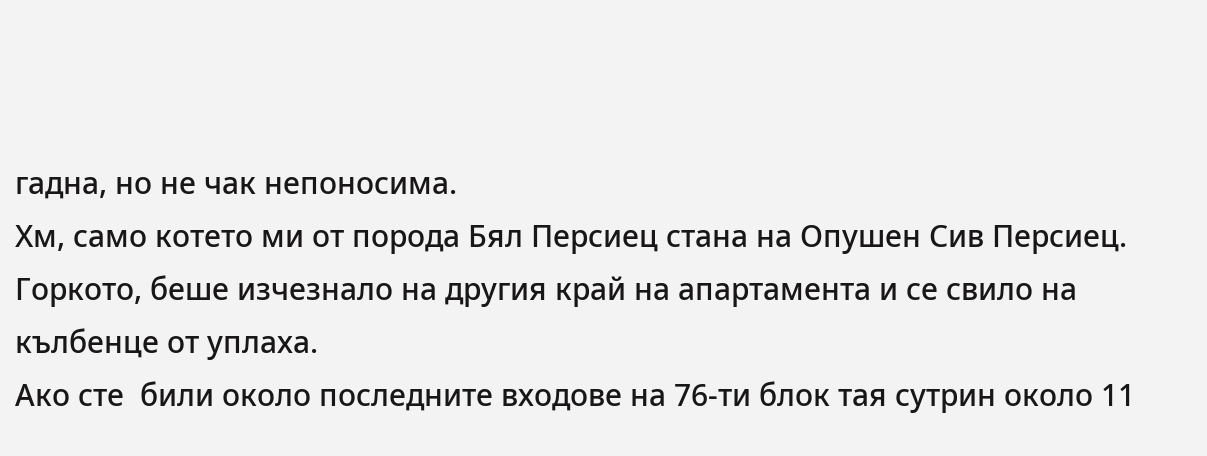гадна, но не чак непоносима.
Хм, само котето ми от порода Бял Персиец стана на Опушен Сив Персиец. Горкото, беше изчезнало на другия край на апартамента и се свило на кълбенце от уплаха.
Ако сте  били около последните входове на 76-ти блок тая сутрин около 11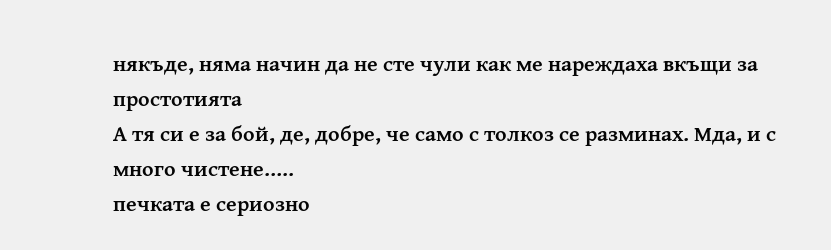някъде, няма начин да не сте чули как ме нареждаха вкъщи за простотията
А тя си е за бой, де, добре, че само с толкоз се разминах. Мда, и с много чистене…..
печката е сериозно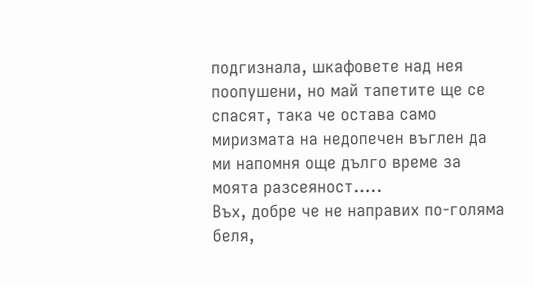подгизнала, шкафовете над нея поопушени, но май тапетите ще се спасят, така че остава само миризмата на недопечен въглен да ми напомня още дълго време за моята разсеяност…..
Въх, добре че не направих по-голяма беля,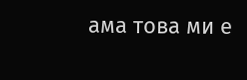ама това ми е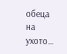обеца на ухото…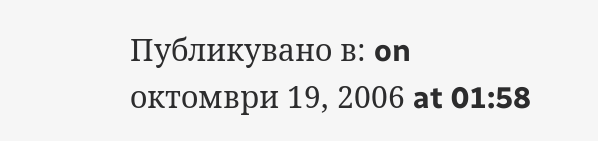Публикувано в: on октомври 19, 2006 at 01:58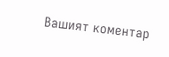Вашият коментар